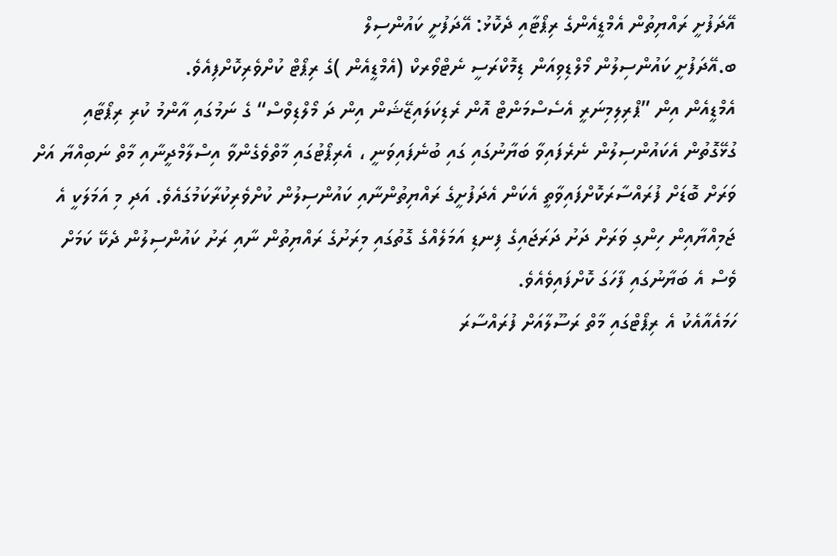އޭދަފުށީ ރައްޔިތުން އެމްޑީއެންގެ ރިޕޯޓާއި ދެކޮޅު: އޭދަފުށީ ކައުންސިލް
ބ.އޭދަފުށީ ކައުންސިލުން މޯލްޑިވިއަން ޑިމޮކްރަސީ ނެޓްވޯރކް (އެމްޑީއެން )ގެ ރިޕޯޓް ކުށްވެރިކޮށްފިއެވެ.
އެމްޑީއެން އިން ”ޕްރިލިމިނަރީ އެސެސްމަންޓް އޮން ރެޑިކަލައިޒޭޝަން އިން ދަ މޯލްޑިވްސް“ ގެ ނަމުގައި އާންމު ކުރި ރިޕޯޓާއި ގުޅޭގޮތުން އެކައުންސިލުން ނެރެފައިވާ ބަޔާނުގައި ގައި ބުނެފައިވަނީ ، އެރިޕޯޓުގައި މާތްވެގެންވާ އިސްލާމްދީނާއި މާތް ނަބިއްޔާ އަށް ވަރަށް ބޮޑަށް ފުރައްސާރަކޮށްފައިވާތީ އެކަން އެދަފުށީގެ ރައްޔިތުންނާއި ކައުންސިލުން ކުށްވެރިކުރާކަމުގައެވެ. އަދި މި އަމަލަކީ އެ ޖަމިއްޔާއިން ހިންގި ވަރަށް ދަށު ދަރަޖައިގެ ފިނޑި އަމަލެއްގެ ގޮތުގައި މިރަށުގެ ރައްޔިތުން ނާއި ރަށު ކައުންސިލުން ދެކޭ ކަމަށް ވެސް އެ ބަޔާނުގައި ފާހަގަ ކޮށްފައިވެއެވެ.
ހަމައެއާއެކު އެ ރިޕޯޓްގައި މާތް ރަސޫލާއަށް ފުރައްސާރަ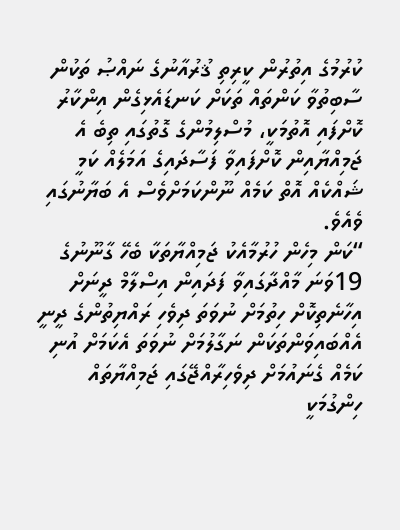ކުރުމުގެ އިތުރުން ކީރިތި ޤުރުއާނުގެ ނައްޞު ތަކުން ސާބިތުވާ ކަންތައް ތަކަށް ކަނޑައެޅިގެން އިންކާރު ކޮށްފައި އޮތުމަކީ، މުސްލިމުންގެ ގޮތުގައި ތިބެ އެ ޖަމިއްޔާއިން ކޮށްފައިވާ ފަސާދައިގެ އަމަލެއް ކަމީ ޝައްކެއް އޮތް ކަމެއް ނޫންކަމަށްވެސް އެ ބަޔާނުގައި ވެއެވެ.
“ކަން މިހެން ހުރުމާއެކު ޖަމިއްޔާތަކާ ބެހޭ ގާނޫނުގެ 19ވަނަ މާއްދާގައިވާ ފަދައިން އިސްލާމް ދީނަށް އިހާނެތިކޮށް ހިތުމަށް ނުވަތަ ދިވެހި ރައްޔިތުންގެ ދީނީ އެއްބައިވަންތަކަން ނަގާލުމަށް ނުވަތަ އެކަމަށް އުނި ކަމެއް ގެނައުމަށް ދިވެހިރާއްޖޭގައި ޖަމިއްޔާތައް ހިންގުމަކީ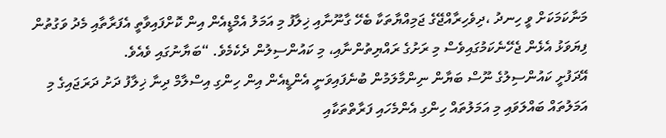މަނާކަމަކަށް ވީ ހިނދު ،ދިވެހިރާއްޖޭގެ ޖަމިއްޔާތަކާ ބެހޭ ގާނޫނާއި ޚިލާފު މި އަމަލު އެމްޑީއެން އިން ކޮށްފައިވާތީ އެފަރާތާއި މެދު ވަގުތުން ފިޔަވަޅު އެޅެން ޖެހޭނެކަމުގައިވެސް މި ރަށުގެ ރައްޔިތުންނާއި، މި ކައުންސިލުން ދެކެމެވެ. “ބަޔާނުގައި ވެއެވެ.
އޭދަފުށީ ކައުންސިލުގެ ނޫސް ބަޔާން ނިންމާލަމުން ބުނެފައިވަނީ އެންޑީއެން އިން ހިންގި އިސްލާމް ދިނާ ޚިލާފު ދަށު ދަރަޖައިގެ މި އަމަލުތައް ބައްލަވައި މި އަމަލުތައް ހިންގި އެންމެހައި ފަރާތްތަކާއި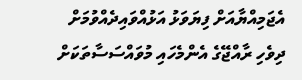އެޖަމިއްޔާއަށް ފިޔަވަޅު އަޅުއްވައިދެއްވުމަށް ދިވެހި ރާއްޖޭގެ އެންމެހައި މުވައްސަސާތަކަށް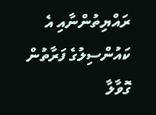ރައްޔިތުންނާއި އެ ކައުންސިލުގެ ފަރާތުން ގޮވާލާ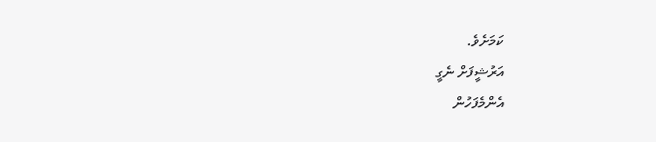ކަމަށެވެ.
އަރުޝީފަށް ނެގީ
އެންމެފަހުން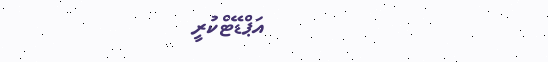އަޕްޑޭޓްކުރީ